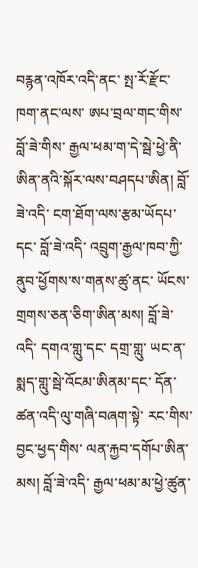བརྙན་འཁོར་འདི་ནང་ སྤ་རོ་རྫོང་ཁག་ནང་ལས་ ཨཔ་བྲལ་གང་གིས་ བློ་ཟེ་གིས་ རྒྱལ་ཕམ་ག་དེ་སྦེ་ཕྱེ་ནི་ཨིན་ནའི་སྐོར་ལས་བཤདཔ་ཨིན། བློ་ཟེ་འདི་ ངག་ཐོག་ལས་རྩམ་ཡོདཔ་དང་ བློ་ཟེ་འདི་ འབྲུག་རྒྱལ་ཁབ་ཀྱི་ནུབ་ཕྱོགས་ས་གནས་ཚུ་ནང་ ཡོངས་གྲགས་ཅན་ཅིག་ཨིན་མས། བློ་ཟེ་འདི་ དགའ་གླུ་དང་ དགྲ་གླུ་ ཡང་ན་ སྨད་གླུ་སྦེ་འོངམ་ཨིནམ་དང་ དོན་ཚན་འདི་ལུ་གཞི་བཞག་སྟེ་ རང་གིས་ བྱང་ཕྱད་གིས་ ལན་རྐྱབ་དགོཔ་ཨིན་མས། བློ་ཟེ་འདི་ རྒྱལ་ཕམ་མ་ཕྱེ་ཚུན་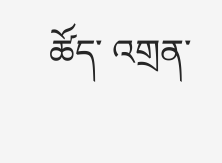ཚོད་ འགྲན་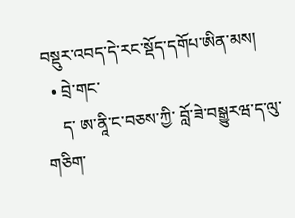བསྡུར་འབད་དེ་རང་སྡོད་དགོཔ་ཨིན་མས།
  • བྲེ་གང་
    ད་ ཨ་ནཱི་ང་བཅས་ཀྱི་ བློ་ཟེ་བསྒྱུརཝ་ད་ལུ་གཅིག་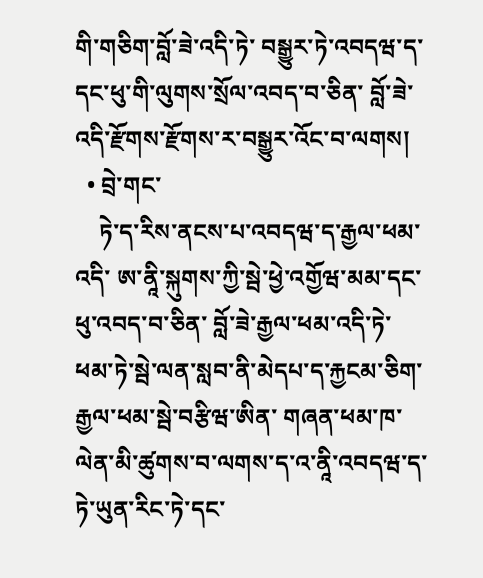གི་གཅིག་བློ་ཟེ་འདི་ཏེ་ བསྒྱུར་ཏེ་འབདཝ་ད་དང་ཕུ་གི་ལུགས་སྲོལ་འབད་བ་ཅིན་ བློ་ཟེ་འདི་རྫོགས་རྫོགས་ར་བསྒྱུར་འོང་བ་ལགས།
  • བྲེ་གང་
    ཏེ་ད་རིས་ནངས་པ་འབདཝ་ད་རྒྱལ་ཕམ་འདི་ ཨ་ནཱི་སྐུགས་ཀྱི་སྦེ་ཕྱེ་འགྱོཝ་མམ་དང་ཕུ་འབད་བ་ཅིན་ བློ་ཟེ་རྒྱལ་ཕམ་འདི་ཏེ་ ཕམ་ཏེ་སྦེ་ལན་སླབ་ནི་མེདཔ་ད་རྐྱངམ་ཅིག་རྒྱལ་ཕམ་སྦེ་བརྩིཝ་ཨིན་ གཞན་ཕམ་ཁ་ལེན་མི་ཚུགས་བ་ལགས་ད་འ་ནཱི་འབདཝ་ད་ཏེ་ཡུན་རིང་ཏེ་དང་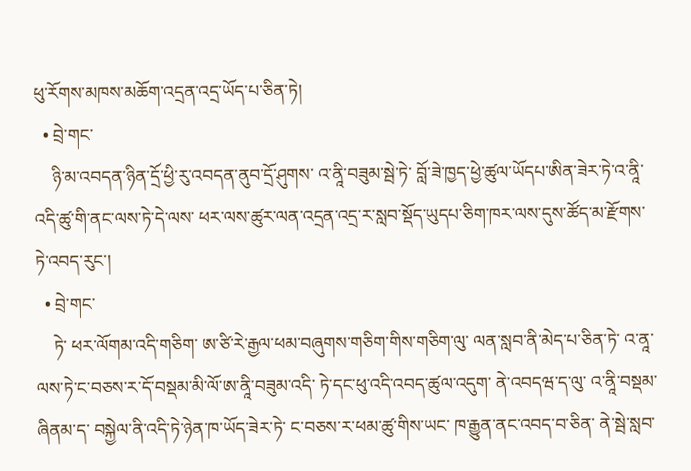ཕུ་རོགས་མཁས་མཆོག་འདྲན་འདྲ་ཡོད་པ་ཅིན་ཏེ།
  • བྲེ་གང་
    ཉི་མ་འབདན་ཉིན་དྲོ་ཕྱི་རུ་འབདན་ནུབ་དྲོ་ཤུགས་ འ་ནཱི་བཟུམ་སྦེ་ཏེ་ བློ་ཟེ་ཁྱད་ཕྱེ་ཚུལ་ཡོདཔ་ཨིན་ཟེར་ཏེ་འ་ནཱི་འདི་ཚུ་གི་ནང་ལས་ཏེ་དེ་ལས་ ཕར་ལས་ཚུར་ལན་འདྲན་འདྲ་ར་སླབ་སྡོད་ཡུདཔ་ཅིག་ཁར་ལས་དུས་ཚོད་མ་རྫོགས་ཏེ་འབད་རུང་།
  • བྲེ་གང་
    ཏེ་ ཕར་ལོགམ་འདི་གཅིག་ ཨ་ཙི་རེ་རྒྱལ་ཕམ་བཞུགས་གཅིག་གིས་གཅིག་ལུ་ ལན་སླབ་ནི་མེད་པ་ཅིན་ཏེ་ འ་ནཱ་ལས་ཏེ་ང་བཅས་ར་དོ་བསྡམ་མི་ལོ་ཨ་ནཱི་བཟུམ་འདི་ ཏེ་དང་ཕུ་འདི་འབད་ཚུལ་འདུག་ ནེ་འབདཝ་ད་ལུ་ འ་ནཱི་བསྡམ་ཞིནམ་ད་ བསྐྱེལ་ནི་འདི་ཏེ་ཉེན་ཁ་ཡོད་ཟེར་ཏེ་ ང་བཅས་ར་ཕམ་ཚུ་གིས་ཡང་ ཁ་རྒྱུན་ནང་འབད་བ་ཅིན་ ནེ་སྦེ་སླབ་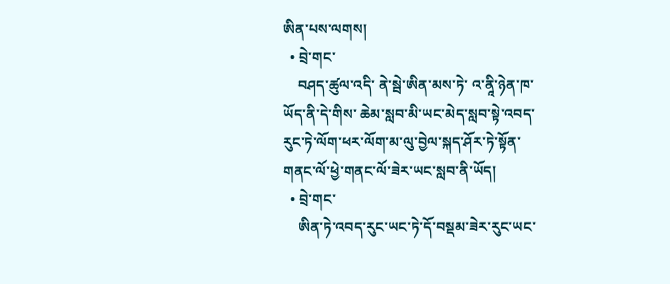ཨིན་པས་ལགས།
  • བྲེ་གང་
    བཤད་ཚུལ་འདི་ ནེ་སྦེ་ཨིན་མས་ཏེ་ འ་ནཱི་ཉེན་ཁ་ཡོད་ནི་དེ་གིས་ ཆེམ་སླབ་མི་ཡང་མེད་སླབ་སྟེ་འབད་རུང་ཏེ་ལོག་ཕར་ལོག་མ་ལུ་བྱེལ་སྐད་ཤོར་ཏེ་སྟོན་གནང་ལོ་ཕྱེ་གནང་ལོ་ཟེར་ཡང་སླབ་ནི་ཡོད།
  • བྲེ་གང་
    ཨིན་ཏེ་འབད་རུང་ཡང་ཏེ་དོ་བསྡམ་ཟེར་རུང་ཡང་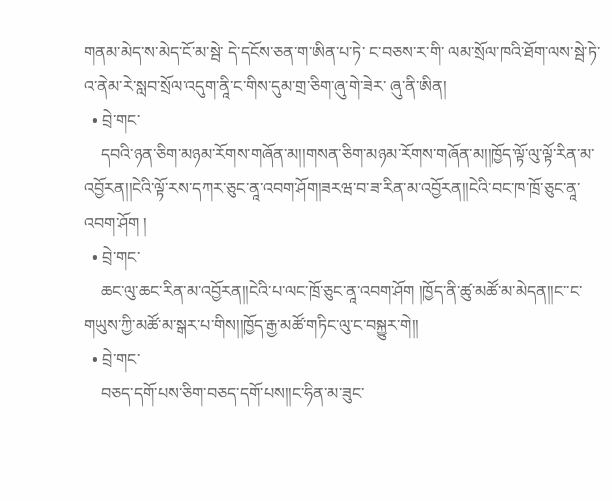གནམ་མེད་ས་མེད་ངོ་མ་སྦེ་ དེ་དངོས་ཅན་ག་ཨིན་པ་ཏེ་ ང་བཅས་ར་གི་ ལམ་སྲོལ་ཁའི་ཐོག་ལས་སྦེ་ཏེ་ འ་ནེམ་རེ་སླབ་སྲོལ་འདུག་ནཱི་ང་གིས་དུམ་གྲ་ཅིག་ཞུ་གེ་ཟེར་ ཞུ་ནི་ཨིན།
  • བྲེ་གང་
    དབའི་ཉན་ཅིག་མཉམ་རོགས་གཞོན་མ།།གསན་ཅིག་མཉམ་རོགས་གཞོན་མ།།ཁྱོད་ལྟོ་ལུ་ལྟོ་རིན་མ་འབྱོརན།།ངེའི་ལྟོ་རས་དཀར་ཅུང་ནཱ་འབག་ཤོག།ཟརཝ་བ་ཟ་རིན་མ་འབྱོརན།།ངེའི་བང་ཁ་ཁྲོ་ཅུང་ནཱ་འབག་ཤོག །
  • བྲེ་གང་
    ཆང་ལུ་ཆང་རིན་མ་འབྱོརན།།ངེའི་པ་ལང་ཁྲོ་ཅུང་ནཱ་འབག་ཤོག །ཁྱོད་ནི་ཚུ་མཚོ་མ་མེདན།།ང་་ང་གཡུས་ཀྱི་མཚོ་མ་སྒར་པ་གིས།།ཁྱོད་རྒྱ་མཚོ་གཏིང་ལུ་ང་བསྐྱུར་གེ།།
  • བྲེ་གང་
    བཅད་དགོ་པས་ཅིག་བཅད་དགོ་པས།།ང་ཧིན་མ་ཟུང་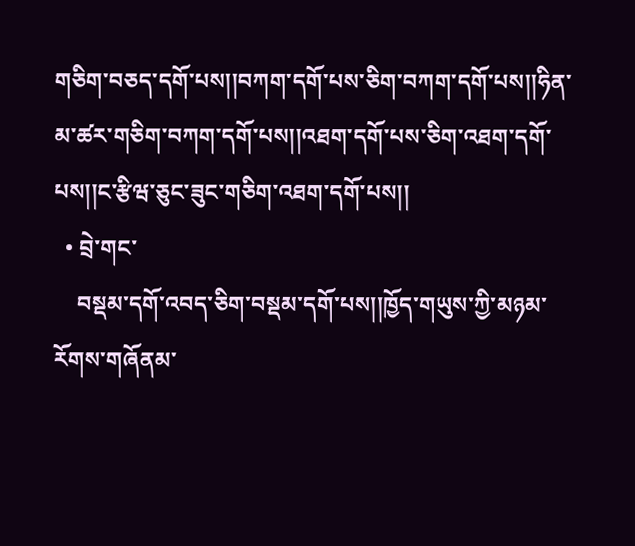གཅིག་བཅད་དགོ་པས།།བཀག་དགོ་པས་ཅིག་བཀག་དགོ་པས།།ཧིན་མ་ཚར་གཅིག་བཀག་དགོ་པས།།འཐག་དགོ་པས་ཅིག་འཐག་དགོ་པས།།ང་རྩིཝ་ཅུང་ཟུང་གཅིག་འཐག་དགོ་པས།།
  • བྲེ་གང་
    བསྡམ་དགོ་འབད་ཅིག་བསྡམ་དགོ་པས།།ཁྱོད་གཡུས་ཀྱི་མཉམ་རོགས་གཞོནམ་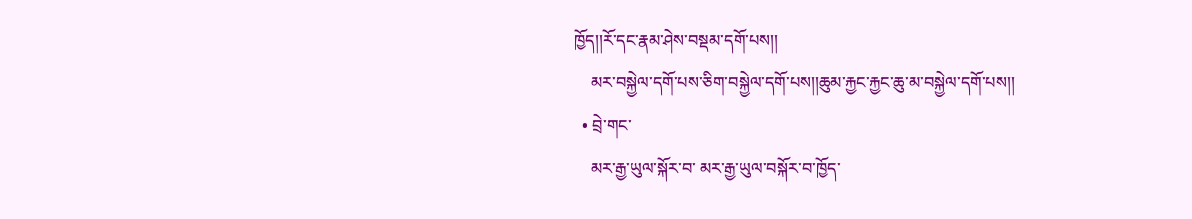ཁྱོད།།རོ་དང་རྣམ་ཤེས་བསྡམ་དགོ་པས།།
    མར་བསྐྱེལ་དགོ་པས་ཅིག་བསྐྱེལ་དགོ་པས།།ཆུམ་རྐྱང་རྐྱང་ཆུ་མ་བསྐྱེལ་དགོ་པས།།
  • བྲེ་གང་
    མར་རྒྱ་ཡུལ་སྐོར་བ་ མར་རྒྱ་ཡུལ་བསྐོར་བ་ཁྱོད་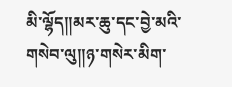མི་ལྷོད།།མར་ཆུ་དང་བྱེ་མའི་གསེབ་ལུ།།ཉ་གསེར་མིག་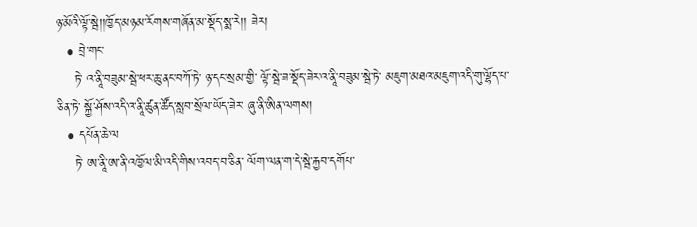ཉ་མོའི་ལྟོ་སྦེ།།ཁྱོད་མཉམ་རོགས་གཞོན་མ་སྡོད་སྨ་རེ།། ཟེར།
  • བྲེ་གང་
    ཏེ་ འ་ནཱི་བཟུམ་སྦེ་ཕར་ཆུ་ནང་བཀོ་ཏེ་ ཉ་དང་སྲམ་གྱི་ ལྟོ་སྦེ་ཟ་སྡོད་ཟེར་འ་ནཱི་བཟུམ་སྦེ་ཏེ་ མཇུག་མཐའ་མཇུག་འདི་གུ་ལྷོད་པ་ཅིན་ཏེ་ སྐྱོ་ཤོས་འདི་འ་ནཱི་ཚུན་ཚོད་སླབ་སྲོལ་ཡོད་ཟེར་ ཞུ་ནི་ཨིན་ལགས།
  • དཔོན་ཆེ་ལ
    ཏེ་ ཨ་ནཱི་ཨ་ནི་འཁྱོལ་མི་འདི་གིས་འབད་བ་ཅིན་ ལོག་ལན་ག་དེ་སྦེ་རྐྱབ་དགོཔ་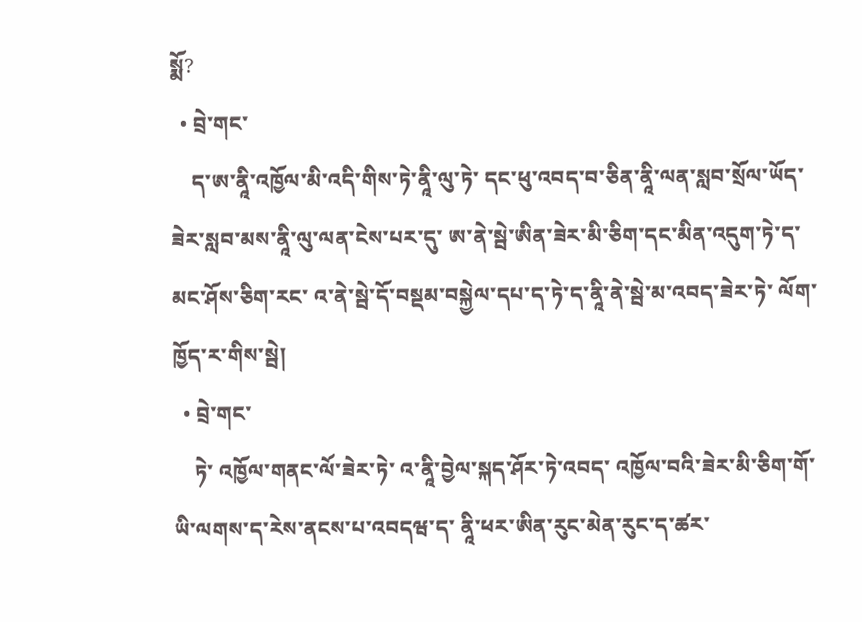སྨོ?
  • བྲེ་གང་
    ད་ཨ་ནཱི་འཁྱོལ་མི་འདི་གིས་ཏེ་ནཱི་ལུ་ཏེ་ དང་ཕུ་འབད་བ་ཅིན་ནཱི་ལན་སླབ་སྲོལ་ཡོད་ཟེར་སླབ་མས་ནཱི་ལུ་ལན་ངེས་པར་དུ་ ཨ་ནེ་སྦེ་ཨིན་ཟེར་མི་ཅིག་དང་མིན་འདུག་ཏེ་ད་མང་ཤོས་ཅིག་རང་ འ་ནེ་སྦེ་དོ་བསྡམ་བསྐྱེལ་དཔ་ད་ཏེ་ད་ནཱི་ནེ་སྦེ་མ་འབད་ཟེར་ཏེ་ ལོག་ཁྱོད་ར་གིས་སྦེ།
  • བྲེ་གང་
    ཏེ་ འཁྱོལ་གནང་ལོ་ཟེར་ཏེ་ འ་ནཱི་བྱེལ་སྐད་ཤོར་ཏེ་འབད་ འཁྱོལ་བའི་ཟེར་མི་ཅིག་གོ་ཡི་ལགས་ད་རེས་ནངས་པ་འབདཝ་ད་ ནཱི་ཕར་ཨིན་རུང་མེན་རུང་ད་ཚར་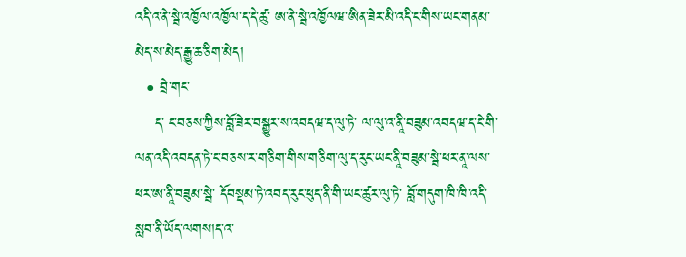འདི་འ་ནེ་སྦེ་འཁྱོལ་འཁྱོལ་ད་དེ་ཚུ་ ཨ་ནེ་སྦེ་འཁྱོལཝ་ཨིན་ཟེར་མི་འདི་ང་གིས་ཡང་གནམ་མེད་ས་མེད་རྒྱུ་ཆ་ཅིག་མེད།
  • བྲེ་གང་
    ད་ ང་བཅས་ཀྱིས་བློ་ཟེར་བསྒྱུར་ས་འབདཝ་ད་ལུ་ཏེ་ ལ་ལུ་འ་ནཱི་བཟུམ་འབདཝ་ད་ངེ་གི་ལན་འདི་འབདན་ཏེ་ང་བཅས་ར་གཅིག་གིས་གཅིག་ལུ་ད་རུང་ཡང་ནཱི་བཟུམ་སྦེ་ཕར་ནཱ་ལས་ཕར་ཨ་ནཱི་བཟུམ་སྦེ་ དོབསྡམ་ཏེ་འབད་རུང་ཕུད་ནི་གི་ཡང་ཚུར་ལུ་ཏེ་ བློ་གདུག་ཁི་ཁི་འདི་ སླབ་ནི་ཡོད་ལགས།ད་འ་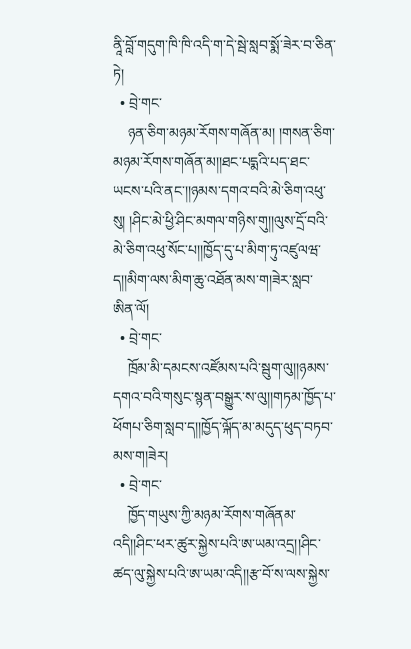ནཱི་བློ་གདུག་ཁི་ཁི་འདི་ག་དེ་སྦེ་སླབ་སྨོ་ཟེར་བ་ཅིན་ཏེ།
  • བྲེ་གང་
    ཉན་ཅིག་མཉམ་རོགས་གཞོན་མ། །གསན་ཅིག་མཉམ་རོགས་གཞོན་མ།།ཐང་པདྨའི་པད་ཐང་ཡངས་པའི་ནང་།།ཉམས་དགའ་བའི་མེ་ཅིག་འཕུ་སུ། །ཤིང་མེ་ཕྱི་ཤིང་མགལ་གཉིས་གུ།།ལུས་དྲོ་བའི་མེ་ཅིག་འཕུ་སོང་པ།།ཁྱོད་དུ་པ་མིག་ཏུ་འཛུལཝ་ད།།མིག་ལས་མིག་ཆུ་འཐོན་མས་ག།ཟེར་སླབ་ཨིན་ལོ།
  • བྲེ་གང་
    ཁྲོམ་མི་དམངས་འཛོམས་པའི་སྦུག་ལུ།།ཉམས་དགའ་བའི་གསུང་སྙན་བསྒྱུར་ས་ལུ།།གཏམ་ཁྱོད་པ་ཕོགཔ་ཅིག་སླབ་ད།།ཁྱོད་ལྐོད་མ་མདུད་ཕུད་བཏབ་མས་ག།ཟེར།
  • བྲེ་གང་
    ཁྱོད་གཡུས་ཀྱི་མཉམ་རོགས་གཞོནམ་འདི།།ཤིང་ཕར་ཚུར་སྐྱེས་པའི་ཨ་ཡམ་འདྲ།།ཤིང་ཚད་ལུ་སྐྱེས་པའི་ཨ་ཡམ་འདི།།རྩ་བོ་ས་ལས་སྐྱེས་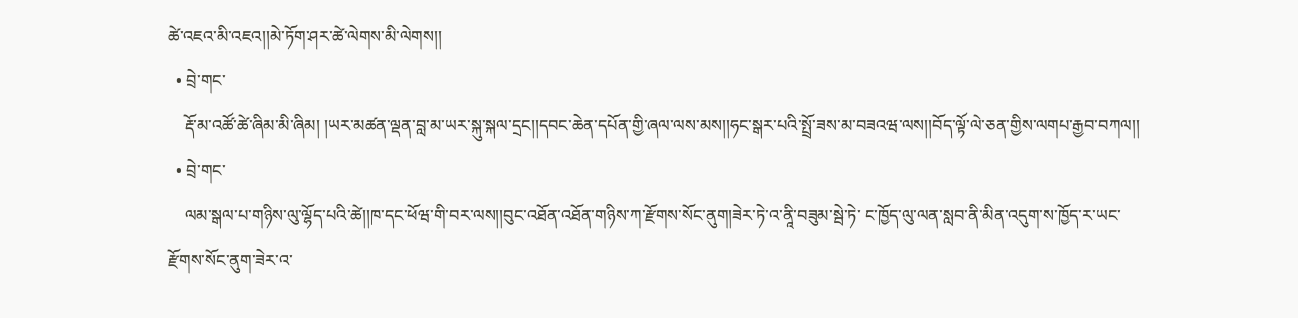ཚེ་འཇའ་མི་འཇའ།།མེ་ཏོག་ཤར་ཚེ་ལེགས་མི་ལེགས།།
  • བྲེ་གང་
    རྡོ་མ་འཚོ་ཚེ་ཞིམ་མི་ཞིམ། །ཡར་མཚན་ལྡན་བླ་མ་ཡར་སྐུ་སྐལ་དྲང།།དབང་ཆེན་དཔོན་གྱི་ཞལ་ལས་མས།།ཧང་སྒར་པའི་སྤྲོ་ཟས་མ་བཟའཝ་ལས།།བོད་ལྟོ་ལེ་ཅན་གྱིས་ལགཔ་རྒྱབ་བཀལ།།
  • བྲེ་གང་
    ལམ་སྒལ་པ་གཉིས་ལུ་ལྷོད་པའི་ཚེ།།ཁ་དང་ཕོཝ་གི་བར་ལས།།བུང་འཐོན་འཐོན་གཉིས་ཀ་རྫོགས་སོང་ནུག།ཟེར་ཏེ་འ་ནཱི་བཟུམ་སྦེ་ཏེ་ ང་ཁྱོད་ལུ་ལན་སླབ་ནི་མིན་འདུག་ས་ཁྱོད་ར་ཡང་རྫོགས་སོང་ནུག་ཟེར་འ་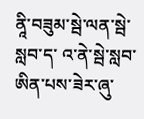ནཱི་བཟུམ་སྦེ་ལན་སྦེ་སླབ་ད་ འ་ནེ་སྦེ་སླབ་ཨིན་པས་ཟེར་ཞུ་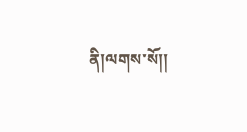ནི།ལགས་སོ།།